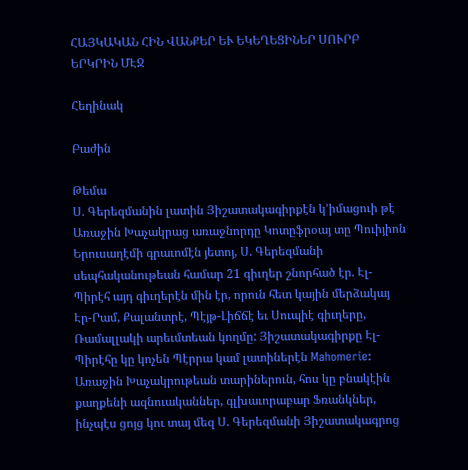ՀԱՅԿԱԿԱՆ ՀԻՆ ՎԱՆՔԵՐ ԵՒ ԵԿԵՂԵՑԻՆԵՐ ՍՈՒՐԲ ԵՐԿՐԻՆ ՄԷՋ

Հեղինակ

Բաժին

Թեմա
Ս. Գերեզմանին լատին Յիշատակագիրքէն կ’իմացուի թէ Առաջին Խաչակրաց առաջնորդը Կոտըֆրօայ տը Պուիյիոն Երուսաղէմի գրաւոմէն յետոյ, Ս. Գերեզմանի սեպհականութեան համար 21 գիւղեր շնորհած էր. Էլ-Պիրէհ այդ գիւղերէն մին էր, որուն հետ կային մերձակայ Էր-Րամ, Քալանտրէ, Պէյթ-Լիճճէ եւ Սուպիէ գիւղերը, Ռամալլակի արեւմտեան կողմը: Յիշատակագիրքը Էլ- Պիրէհը կը կոչեն Պէրրա կամ լատիներէն Mahomerie: Առաջին Խաչակրութեան տարիներուն, հոս կը բնակէին քաղքենի ազնուականներ, գլխաւորաբար Ֆռանկներ, ինչպէս ցոյց կու տայ մեզ Ս. Գերեզմանի Յիշատակագրոց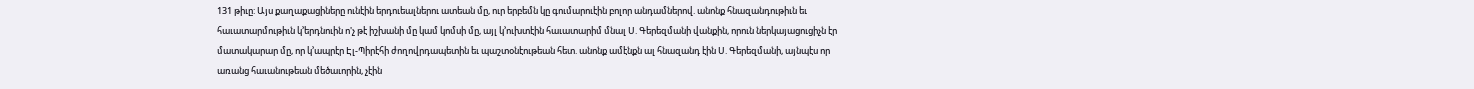131 թիւը: Այս քաղաքացիները ունէին երդուեալներու ատեան մը, ուր երբեմն կը գումարուէին բոլոր անդամներով. անոնք հնազանդութիւն եւ հաւատարմութիւն կ’երդնուին ո'չ թէ իշխանի մը կամ կոմսի մը, այլ կ’ուխտէին հաւատարիմ մնալ Ս. Գերեզմանի վանքին, որուն ներկայացուցիչն էր մատակարար մը, որ կ’ապրէր Էլ-Պիրէհի ժողովրդապետին եւ պաշտօնէութեան հետ. անոնք ամէնքն ալ հնազանդ էին Ս. Գերեզմանի, այնպէս որ առանց հաւանութեան մեծաւորին, չէին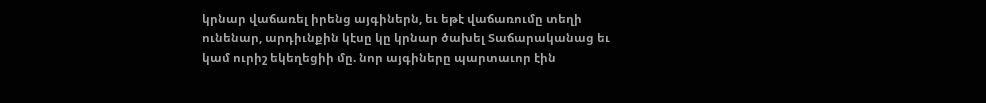կրնար վաճառել իրենց այգիներն, եւ եթէ վաճառումը տեղի ունենար, արդիւնքին կէսը կը կրնար ծախել Տաճարականաց եւ կամ ուրիշ եկեղեցիի մը. նոր այգիները պարտաւոր էին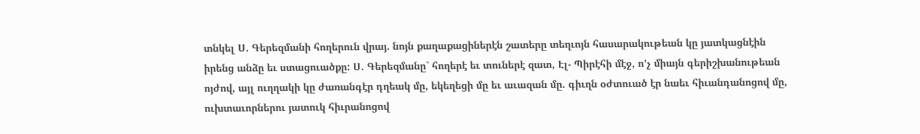տնկել Ս. Գերեզմանի հողերուն վրայ. նոյն քաղաքացիներէն շատերը տեղւոյն հասարակութեան կը յատկացնէին իրենց անձը եւ ստացուածքը: Ս. Գերեզմանը` հողերէ եւ տուներէ զատ, Էլ- Պիրէհի մէջ, ո'չ միայն գերիշխանութեան ոյժով, այլ ուղղակի կը ժառանգէր դղեակ մը, եկեղեցի մը եւ աւազան մը. գիւղն օժտուած էր նաեւ հիւանդանոցով մը, ուխտաւորներու յատուկ հիւրանոցով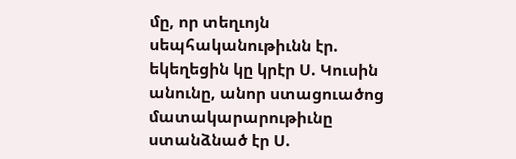մը, որ տեղւոյն սեպհականութիւնն էր. եկեղեցին կը կրէր Ս. Կուսին անունը, անոր ստացուածոց մատակարարութիւնը ստանձնած էր Ս.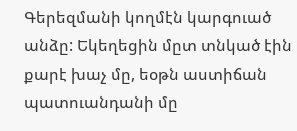Գերեզմանի կողմէն կարգուած անձը: Եկեղեցին մըտ տնկած էին քարէ խաչ մը, եօթն աստիճան պատուանդանի մը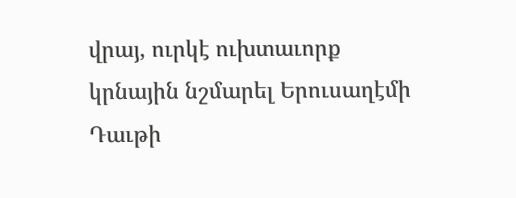վրայ, ուրկէ ուխտաւորք կրնային նշմարել Երուսաղէմի Դաւթի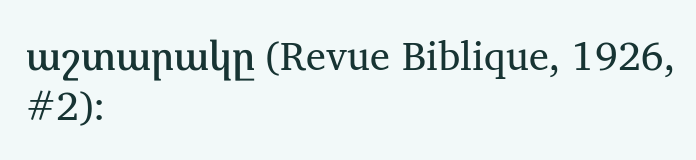աշտարակը (Revue Biblique, 1926, #2):